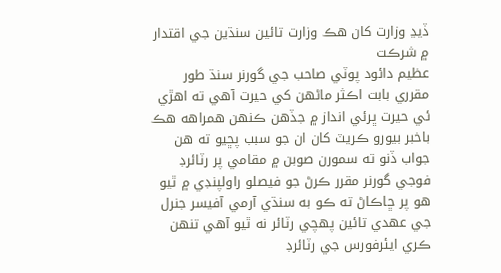ڏيڍ وزارت کان هڪ وزارت تائين سنڌين جي اقتدار ۾ شرڪت
عظيم دائود پوٽي صاحب جي گورنر سنڌ طور مقرري بابت اڪثر ماڻهن کي حيرت آهي ته اهڙي ئي حيرت ڀرئي انداز ۾ جڏهن ڪنهن همراهه هڪ باخبر بيورو ڪريٽ کان ان جو سبب پڇيو ته هن جواب ڏنو ته سمورن صوبن ۾ مقامي پر رٽائرڊ فوجي گورنر مقرر ڪرڻ جو فيصلو راولپنڊي ۾ ٿيو هو پر ڇاڪاڻ ته ڪو به سنڌي آرمي آفيسر جنرل جي عهدي تائين پهچي رٽائر نه ٿيو آهي تنهن ڪري ايئرفورس جي رٽائرڊ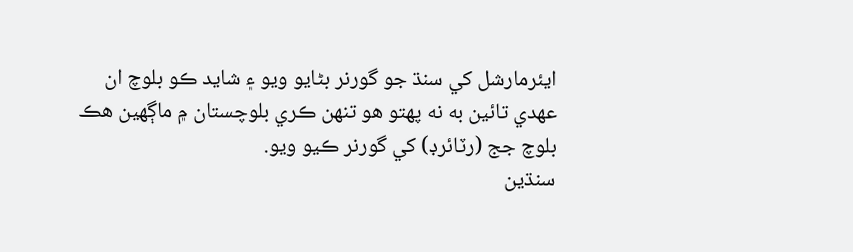ايئرمارشل کي سنڌ جو گورنر بڻايو ويو ۽ شايد ڪو بلوچ ان عهدي تائين به نه پهتو هو تنهن ڪري بلوچستان ۾ ماڳهين هڪ بلوچ جج (رٽائرڊ) کي گورنر ڪيو ويو.
سنڌين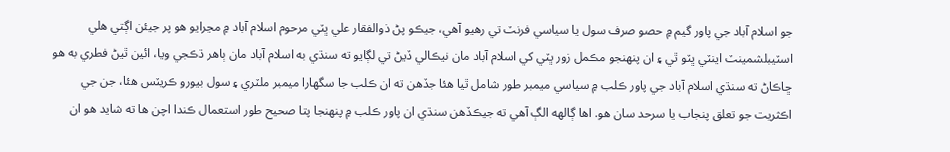جو اسلام آباد جي پاور گيم ۾ حصو صرف سول يا سياسي فرنٽ تي رهيو آهي، جيڪو پڻ ذوالفقار علي ڀٽي مرحوم اسلام آباد ۾ مڃرايو هو پر جيئن اڳتي هلي اسٽيبلشمينٽ اينٽي ڀٽو ٿي ۽ ان پنهنجو مڪمل زور ڀٽي کي اسلام آباد مان نيڪالي ڏيڻ تي لڳايو ته سنڌي به اسلام آباد مان ٻاهر ڌڪجي ويا، ائين ٿيڻ فطري به هو ڇاڪاڻ ته سنڌي اسلام آباد جي پاور ڪلب ۾ سياسي ميمبر طور شامل ٿيا هئا جڏهن ته ان ڪلب جا سگهارا ميمبر ملٽري ۽ سول بيورو ڪريٽس هئا، جن جي اڪثريت جو تعلق پنجاب يا سرحد سان هو. اها ڳالهه الڳ آهي ته جيڪڏهن سنڌي ان پاور ڪلب ۾ پنهنجا پتا صحيح طور استعمال ڪندا اچن ها ته شايد هو ان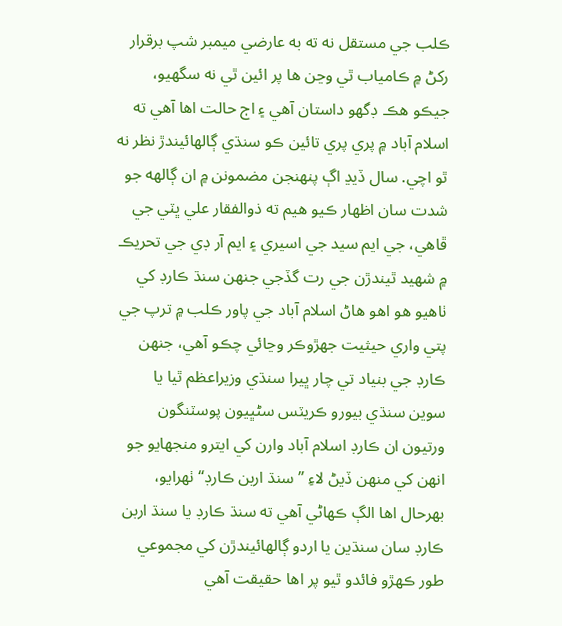ڪلب جي مستقل نه ته به عارضي ميمبر شپ برقرار رکڻ ۾ ڪامياب ٿي وڃن ها پر ائين ٿي نه سگهيو، جيڪو هڪ ڊگهو داستان آهي ۽ اڄ حالت اها آهي ته اسلام آباد ۾ پري پري تائين ڪو سنڌي ڳالهائيندڙ نظر نه ٿو اچي. سال ڏيڍ اڳ پنهنجن مضمونن ۾ ان ڳالهه جو شدت سان اظهار ڪيو هيم ته ذوالفقار علي ڀٽي جي ڦاهي، جي ايم سيد جي اسيري ۽ ايم آر ڊي جي تحريڪ ۾ شهيد ٿيندڙن جي رت گڏجي جنهن سنڌ ڪارڊ کي ٺاهيو هو اهو هاڻ اسلام آباد جي پاور ڪلب ۾ ترپ جي پتي واري حيثيت جهڙوڪر وڃائي چڪو آهي، جنهن ڪارڊ جي بنياد تي چار ڀيرا سنڌي وزيراعظم ٿيا يا سوين سنڌي بيورو ڪريٽس سڻڀيون پوسٽنگون ورتيون ان ڪارڊ اسلام آباد وارن کي ايترو منجهايو جو انهن کي منهن ڏيڻ لاءِ ”سنڌ اربن ڪارڊ“ ٺهرايو، بهرحال اها الڳ ڪهاڻي آهي ته سنڌ ڪارڊ يا سنڌ اربن ڪارڊ سان سنڌين يا اردو ڳالهائيندڙن کي مجموعي طور ڪهڙو فائدو ٿيو پر اها حقيقت آهي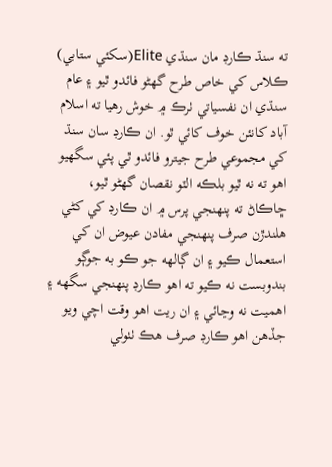ته سنڌ ڪارڊ مان سنڌي Elite(سکئي ستابي) ڪلاس کي خاص طرح گهڻو فائدو ٿيو ۽ عام سنڌي ان نفسياتي ٺرڪ ۾ خوش رهيا ته اسلام آباد کانئن خوف کائي ٿو. ان ڪارڊ سان سنڌ کي مجموعي طرح جيترو فائدو ٿي پئي سگهيو اهو ته نه ٿيو بلڪه الٽو نقصان گهڻو ٿيو، ڇاڪاڻ ته پنهنجي پرس ۾ ان ڪارڊ کي کڻي هلندڙن صرف پنهنجي مفادن عيوض ان کي استعمال ڪيو ۽ ان ڳالهه جو ڪو به جوڳو بندوبست نه ڪيو ته اهو ڪارڊ پنهنجي سگهه ۽ اهميت نه وڃائي ۽ ان ريت اهو وقت اچي ويو جڏهن اهو ڪارڊ صرف هڪ ٺٺولي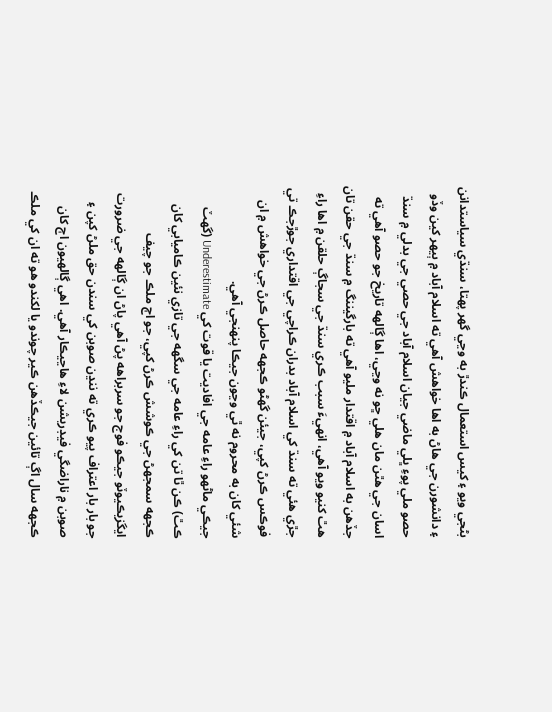بڻجي ويو ۽ کيس استعمال ڪندڙ به وڃي گهر پهتا، سنڌي سياستدانن ۽ دانشورن جي هاڻ به اها خواهش آهي ته اسلام آباد ۾ ٻيهر کين وڏو حصو ملي پوءِ ڀلي ماضي جيان اسلام آباد جي حصي جي بدلي ۾ سنڌ اسان جي هٿن مان هلي ڇو نه وڃي، اها ڳالهه تاريخ جو حصو آهي ته جڏهن به اسلام آباد ۾ اقتدار مليو آهي ته بارگيننگ ۾ سنڌ جي حقن تان هٿ کنيو ويو آهي، انهيءَ سبب ڪري سنڌ جي سجاڳ حلقن ۾ اها راءِ جڙي هئي ته سنڌ کي اسلام آباد بدران ڪراچي جي اقتداري جوڙجڪ تي فوڪس ڪرڻ کپي، جيئن گهڻو ڪجهه حاصل ڪرڻ جي خواهش ۾ ان شئي کان به محروم نه ٿي وڃون جيڪا پنهنجي آهي.
جيڪي ماڻهو راءِ عامه جي افاديت يا قوت کي Underestimate (گهٽ ڪٿ) ڪن ٿا تن کي راءِ عامه جي سگهه جي تازي نئين ڪاميابي کان ڪجهه سمجهڻ جي ڪوشش ڪرڻ کپي، جو اڄ ملڪ جو چيف ايگزيڪيوٽو جيڪو فوج جو سربراهه پڻ آهي پاڻ ان ڳالهه جي ضرورت جو بار بار اعتراف پيو ڪري ته ننڍن صوبن کي سندن حق ملڻ کپن ۽ صوبن ۾ ناراضگي فيڊريشن لاءِ هاڃيڪار آهي. اهي ڳالهيون اڄ کان ڪجهه سال اڳ تائين جيڪڏهن ڪير چوندو يا لکندو هو ته ان کي ملڪ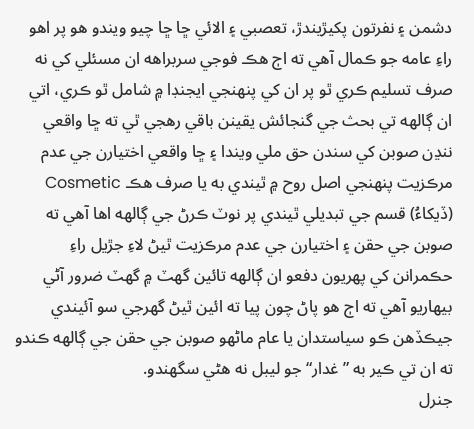دشمن ۽ نفرتون پکيڙيندڙ، تعصبي ۽ الائي ڇا ڇا چيو ويندو هو پر اهو راءِ عامه جو ڪمال آهي ته اڄ هڪ فوجي سربراهه ان مسئلي کي نه صرف تسليم ڪري ٿو پر ان کي پنهنجي ايجنڊا ۾ شامل ٿو ڪري، اتي ان ڳالهه تي بحث جي گنجائش يقينن باقي رهجي ٿي ته ڇا واقعي ننڍن صوبن کي سندن حق ملي ويندا ۽ ڇا واقعي اختيارن جي عدم مرڪزيت پنهنجي اصل روح ۾ ٿيندي به يا صرف هڪ Cosmetic (ڏيکاءُ) قسم جي تبديلي ٿيندي پر نوٽ ڪرڻ جي ڳالهه اها آهي ته صوبن جي حقن ۽ اختيارن جي عدم مرڪزيت ٿيڻ لاءِ جڙيل راءِ حڪمرانن کي پهريون دفعو ان ڳالهه تائين گهٽ ۾ گهٽ ضرور آڻي بيهاريو آهي ته اڄ هو پاڻ چون پيا ته ائين ٿيڻ گهرجي سو آئيندي جيڪڏهن ڪو سياستدان يا عام ماڻهو صوبن جي حقن جي ڳالهه ڪندو ته ان تي ڪير به ”غدار“ جو ليبل نه هڻي سگهندو.
جنرل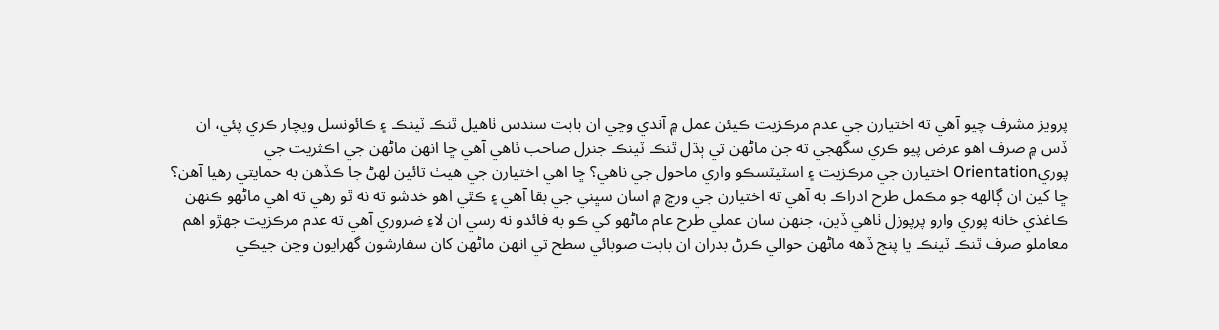پرويز مشرف چيو آهي ته اختيارن جي عدم مرڪزيت ڪيئن عمل ۾ آندي وڃي ان بابت سندس ٺاهيل ٿنڪ ٽينڪ ۽ ڪائونسل ويچار ڪري پئي، ان ڏس ۾ صرف اهو عرض پيو ڪري سگهجي ته جن ماڻهن تي ٻڌل ٿنڪ ٽينڪ جنرل صاحب ٺاهي آهي ڇا انهن ماڻهن جي اڪثريت جي پوريOrientation اختيارن جي مرڪزيت ۽ اسٽيٽسڪو واري ماحول جي ناهي؟ ڇا اهي اختيارن جي هيٺ تائين لهڻ جا ڪڏهن به حمايتي رهيا آهن؟ ڇا کين ان ڳالهه جو مڪمل طرح ادراڪ به آهي ته اختيارن جي ورڇ ۾ اسان سڀني جي بقا آهي ۽ ڪٿي اهو خدشو ته نه ٿو رهي ته اهي ماڻهو ڪنهن ڪاغذي خانه پوري وارو پرپوزل ٺاهي ڏين، جنهن سان عملي طرح عام ماڻهو کي ڪو به فائدو نه رسي ان لاءِ ضروري آهي ته عدم مرڪزيت جهڙو اهم معاملو صرف ٿنڪ ٽينڪ يا پنج ڏهه ماڻهن حوالي ڪرڻ بدران ان بابت صوبائي سطح تي انهن ماڻهن کان سفارشون گهرايون وڃن جيڪي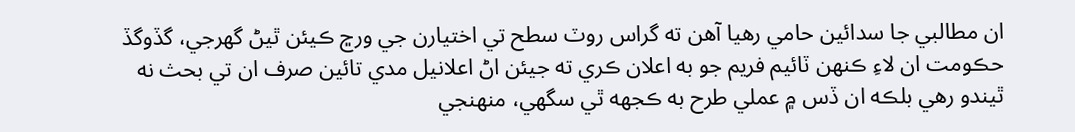ان مطالبي جا سدائين حامي رهيا آهن ته گراس روٽ سطح تي اختيارن جي ورڇ ڪيئن ٿيڻ گهرجي، گڏوگڏ حڪومت ان لاءِ ڪنهن ٽائيم فريم جو به اعلان ڪري ته جيئن اڻ اعلانيل مدي تائين صرف ان تي بحث نه ٿيندو رهي بلڪه ان ڏس ۾ عملي طرح به ڪجهه ٿي سگهي، منهنجي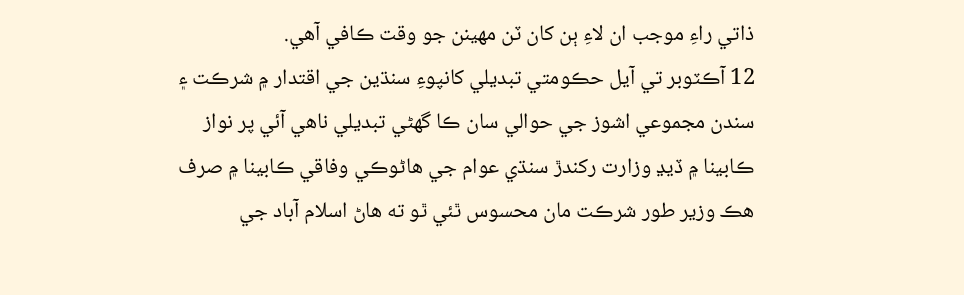ذاتي راءِ موجب ان لاءِ ٻن کان ٽن مهينن جو وقت ڪافي آهي.
12 آڪٽوبر تي آيل حڪومتي تبديلي کانپوءِ سنڌين جي اقتدار ۾ شرڪت ۽ سندن مجموعي اشوز جي حوالي سان ڪا گهڻي تبديلي ناهي آئي پر نواز ڪابينا ۾ ڏيڍ وزارت رکندڙ سنڌي عوام جي هاڻوڪي وفاقي ڪابينا ۾ صرف هڪ وزير طور شرڪت مان محسوس ٿئي ٿو ته هاڻ اسلام آباد جي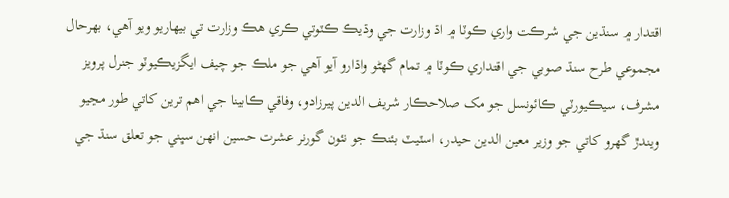اقتدار ۾ سنڌين جي شرڪت واري ڪوٽا ۾ اڌ وزارت جي وڌيڪ ڪٽوتي ڪري هڪ وزارت تي بيهاريو ويو آهي، بهرحال مجموعي طرح سنڌ صوبي جي اقتداري ڪوٽا ۾ تمام گهڻو واڌارو آيو آهي جو ملڪ جو چيف ايگزيڪيوٽو جنرل پرويز مشرف، سيڪيورٽي ڪائونسل جو مک صلاحڪار شريف الدين پيرزادو، وفاقي ڪابينا جي اهم ترين کاتي طور مڃيو ويندڙ گهرو کاتي جو وزير معين الدين حيدر، اسٽيٽ بئنڪ جو نئون گورنر عشرت حسين انهن سڀني جو تعلق سنڌ جي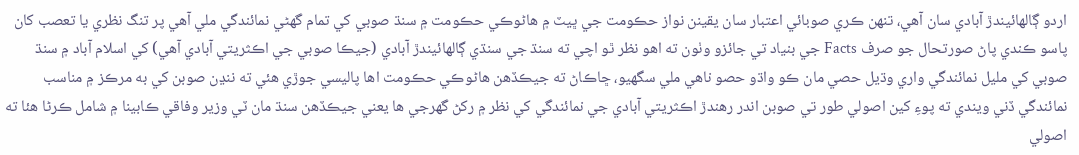اردو ڳالهائيندڙ آبادي سان آهي، تنهن ڪري صوبائي اعتبار سان يقينن نواز حڪومت جي ڀيٽ ۾ هاڻوڪي حڪومت ۾ سنڌ صوبي کي تمام گهڻي نمائندگي ملي آهي پر تنگ نظري يا تعصب کان پاسو ڪندي پاڻ صورتحال جو صرف Facts جي بنياد تي جائزو وٺون ته اهو نظر ٿو اچي ته سنڌ جي سنڌي ڳالهائيندڙ آبادي (جيڪا صوبي جي اڪثريتي آبادي آهي) کي اسلام آباد ۾ سنڌ صوبي کي مليل نمائندگي واري وڌيل حصي مان ڪو واڌو حصو ناهي ملي سگهيو، ڇاڪاڻ ته جيڪڏهن هاڻوڪي حڪومت اها پاليسي جوڙي هئي ته ننڍن صوبن کي به مرڪز ۾ مناسب نمائندگي ڏني ويندي ته پوءِ کين اصولي طور تي صوبن اندر رهندڙ اڪثريتي آبادي جي نمائندگي کي نظر ۾ رکڻ گهرجي ها يعني جيڪڏهن سنڌ مان ٽي وزير وفاقي ڪابينا ۾ شامل ڪرڻا هئا ته اصولي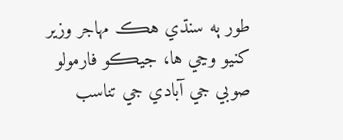طور ٻه سنڌي هڪ مهاجر وزير کنيو وڃي ها، جيڪو فارمولو صوبي جي آبادي جي تناسب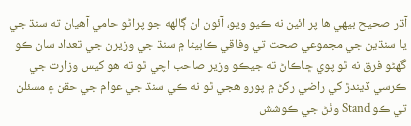آڌر صحيح بيهي ها پر ائين نه ڪيو ويو، آئون ان ڳالهه جو پراڻو حامي آهيان ته سنڌ جي يا سنڌين جي مجموعي صحت تي وفاقي ڪابينا ۾ سنڌ جي وزيرن جي تعداد سان ڪو گهڻو فرق نه ٿو پوي ڇاڪاڻ ته جيڪو وزير صاحب اچي ٿو ته هو کيس وزارت جي ڪرسي ڏيندڙ کي راضي رکڻ ۾ پورو هجي ٿو نه ڪي سنڌ جي عوام جي حقن ۽ مسئلن تي ڪو Stand وٺڻ جي ڪوشش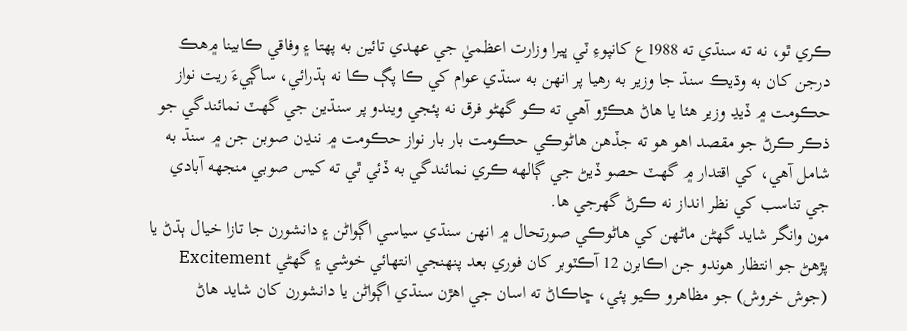ڪري ٿو، نه ته سنڌي ته 1988ع کانپوءِ ٽي ڀيرا وزارت اعظميٰ جي عهدي تائين به پهتا ۽ وفاقي ڪابينا ۾هڪ درجن کان به وڌيڪ سنڌ جا وزير به رهيا پر انهن به سنڌي عوام کي ڪا پڳ ڪا نه ٻڌرائي، ساڳيءَ ريت نواز حڪومت ۾ ڏيڍ وزير هئا يا هاڻ هڪڙو آهي ته ڪو گهڻو فرق نه پئجي ويندو پر سنڌين جي گهٽ نمائندگي جو ذڪر ڪرڻ جو مقصد اهو هو ته جڏهن هاڻوڪي حڪومت بار بار نواز حڪومت ۾ ننڍن صوبن جن ۾ سنڌ به شامل آهي، کي اقتدار ۾ گهٽ حصو ڏيڻ جي ڳالهه ڪري نمائندگي به ڏئي ٿي ته کيس صوبي منجهه آبادي جي تناسب کي نظر انداز نه ڪرڻ گهرجي ها.
مون وانگر شايد گهڻن ماڻهن کي هاڻوڪي صورتحال ۾ انهن سنڌي سياسي اڳواڻن ۽ دانشورن جا تازا خيال ٻڌڻ يا پڙهڻ جو انتظار هوندو جن اڪابرن 12 آڪٽوبر کان فوري بعد پنهنجي انتهائي خوشي ۽ گهڻي Excitement (جوش خروش) جو مظاهرو ڪيو پئي، ڇاڪاڻ ته اسان جي اهڙن سنڌي اڳواڻن يا دانشورن کان شايد هاڻ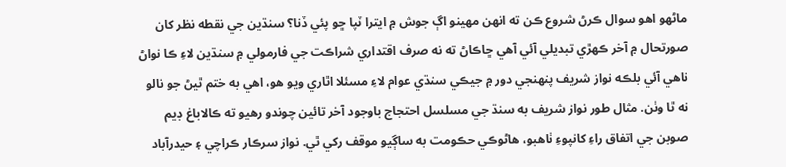ماڻهو اهو سوال ڪرڻ شروع ڪن ته انهن مهينو اڳ جوش ۾ ايترا ٽپا ڇو پئي ڏنا؟ سنڌين جي نقطه نظر کان صورتحال ۾ آخر ڪهڙي تبديلي آئي آهي ڇاڪاڻ ته نه صرف اقتداري شراڪت جي فارمولي ۾ سنڌين لاءِ ڪا نواڻ ناهي آئي بلڪه نواز شريف پنهنجي دور ۾ جيڪي سنڌي عوام لاءِ مسئلا اٿاري ويو هو، اهي به ختم ٿيڻ جو نالو نه ٿا وٺن. مثال طور نواز شريف به سنڌ جي مسلسل احتجاج باوجود آخر تائين چوندو رهيو ته ڪالاباغ ڊيم صوبن جي اتفاق راءِ کانپوءِ ٺاهبو، هاڻوڪي حڪومت به ساڳيو موقف رکي ٿي. نواز سرڪار ڪراچي ۽ حيدرآباد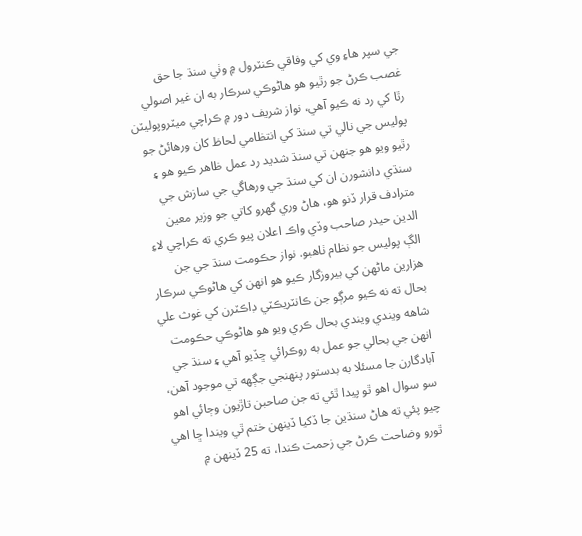جي سپر هاءِ وي کي وفاقي ڪنٽرول ۾ وٺي سنڌ جا حق غصب ڪرڻ جو رٿيو هو هاڻوڪي سرڪار به ان غير اصولي رٿا کي رد نه ڪيو آهي، نواز شريف دور ۾ ڪراچي ميٽروپوليٽن پوليس جي نالي تي سنڌ کي انتظامي لحاظ کان ورهائڻ جو رٿيو ويو هو جنهن تي سنڌ شديد رد عمل ظاهر ڪيو هو ۽ سنڌي دانشورن ان کي سنڌ جي ورهاڱي جي سازش جي مترادف قرار ڏنو هو، هاڻ وري گهرو کاتي جو وزير معين الدين حيدر صاحب وڏي واڪ اعلان پيو ڪري ته ڪراچي لاءِ الڳ پوليس جو نظام ٺاهبو. نواز حڪومت سنڌ جي جن هزارين ماڻهن کي بيروزگار ڪيو هو انهن کي هاڻوڪي سرڪار بحال ته نه ڪيو مرڳو جن ڪانٽريڪٽي ڊاڪٽرن کي غوث علي شاهه ويندي ويندي بحال ڪري ويو هو هاڻوڪي حڪومت انهن جي بحالي جو عمل به روڪرائي ڇڏيو آهي ۽ سنڌ جي آبادگارن جا مسئلا به بدستور پنهنجي جڳهه تي موجود آهن، سو سوال اهو ٿو پيدا ٿئي ته جن صاحبن تاڙيون وڄائي اهو چيو پئي ته هاڻ سنڌين جا ڏکيا ڏينهن ختم ٿي ويندا ڇا اهي ٿورو وضاحت ڪرڻ جي زحمت ڪندا، ته 25 ڏينهن ۾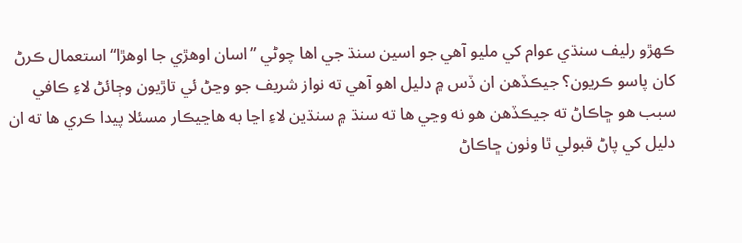ڪهڙو رليف سنڌي عوام کي مليو آهي جو اسين سنڌ جي اها چوڻي ”اسان اوهڙي جا اوهڙا“ استعمال ڪرڻ کان پاسو ڪريون؟ جيڪڏهن ان ڏس ۾ دليل اهو آهي ته نواز شريف جو وڃڻ ئي تاڙيون وڄائڻ لاءِ ڪافي سبب هو ڇاڪاڻ ته جيڪڏهن هو نه وڃي ها ته سنڌ ۾ سنڌين لاءِ اڃا به هاڃيڪار مسئلا پيدا ڪري ها ته ان دليل کي پاڻ قبولي ٿا وٺون ڇاڪاڻ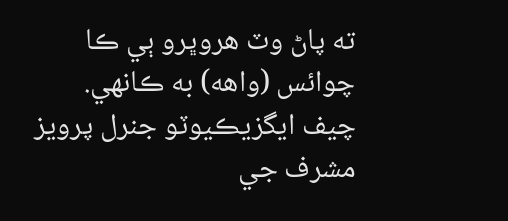ته پاڻ وٽ هروڀرو ٻي ڪا چوائس (واهه) به ڪانهي.
چيف ايگزيڪيوٽو جنرل پرويز مشرف جي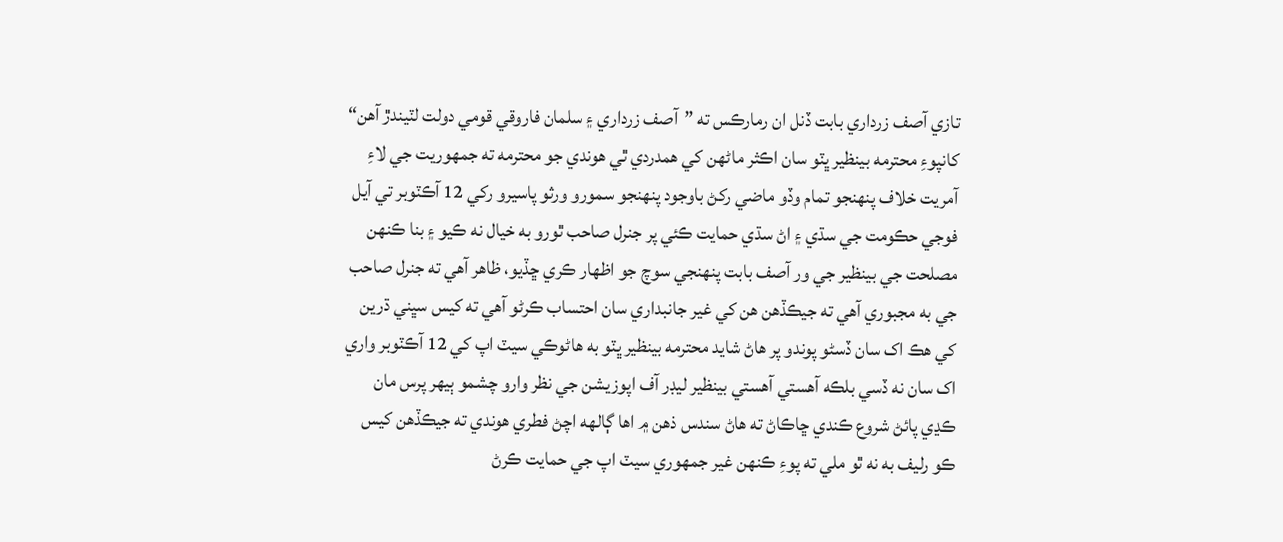تازي آصف زرداري بابت ڏنل ان رمارڪس ته ”آصف زرداري ۽ سلمان فاروقي قومي دولت لٽيندڙ آهن“ کانپوءِ محترمه بينظير ڀٽو سان اڪثر ماڻهن کي همدردي ٿي هوندي جو محترمه ته جمهوريت جي لاءِ آمريت خلاف پنهنجو تمام وڏو ماضي رکڻ باوجود پنهنجو سمورو ورثو پاسيرو رکي 12 آڪٽوبر تي آيل فوجي حڪومت جي سڌي ۽ اڻ سڌي حمايت ڪئي پر جنرل صاحب ٿورو به خيال نه ڪيو ۽ بنا ڪنهن مصلحت جي بينظير جي ور آصف بابت پنهنجي سوچ جو اظهار ڪري ڇڏيو، ظاهر آهي ته جنرل صاحب جي به مجبوري آهي ته جيڪڏهن هن کي غير جانبداري سان احتساب ڪرڻو آهي ته کيس سڀني ڌرين کي هڪ اک سان ڏسڻو پوندو پر هاڻ شايد محترمه بينظير ڀٽو به هاڻوڪي سيٽ اپ کي 12 آڪٽوبر واري اک سان نه ڏسي بلڪه آهستي آهستي بينظير ليڊر آف اپوزيشن جي نظر وارو چشمو ٻيهر پرس مان ڪڍي پائڻ شروع ڪندي ڇاڪاڻ ته هاڻ سندس ذهن ۾ اها ڳالهه اچڻ فطري هوندي ته جيڪڏهن کيس ڪو رليف به نه ٿو ملي ته پوءِ ڪنهن غير جمهوري سيٽ اپ جي حمايت ڪرڻ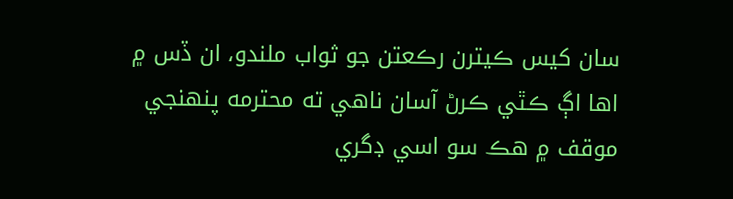سان کيس ڪيترن رڪعتن جو ثواب ملندو، ان ڏس ۾ اها اڳ ڪٿي ڪرڻ آسان ناهي ته محترمه پنهنجي موقف ۾ هڪ سو اسي ڊگري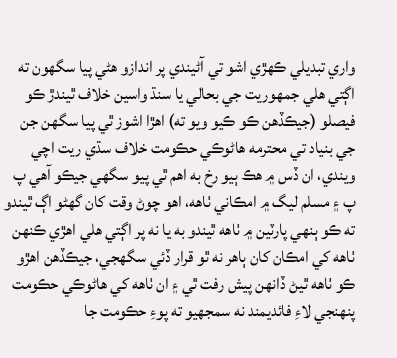واري تبديلي ڪهڙي اشو تي آڻيندي پر اندازو هڻي پيا سگهون ته اڳتي هلي جمهوريت جي بحالي يا سنڌ واسين خلاف ٿيندڙ ڪو فيصلو (جيڪڏهن ڪو ڪيو ويو ته) اهڙا اشوز ٿي پيا سگهن جن جي بنياد تي محترمه هاڻوڪي حڪومت خلاف سڌي ريت اچي ويندي، ان ڏس ۾ هڪ ٻيو رخ به اهم ٿي پيو سگهي جيڪو آهي پ پ ۽ مسلم ليگ ۾ امڪاني ٺاهه، اهو چوڻ وقت کان گهڻو اڳ ٿيندو ته ڪو ٻنهي پارٽين ۾ ٺاهه ٿيندو به يا نه پر اڳتي هلي اهڙي ڪنهن ٺاهه کي امڪان کان ٻاهر نه ٿو قرار ڏئي سگهجي، جيڪڏهن اهڙو ڪو ٺاهه ٿيڻ ڏانهن پيش رفت ٿي ۽ ان ٺاهه کي هاڻوڪي حڪومت پنهنجي لاءِ فائديمند نه سمجهيو ته پوءِ حڪومت جا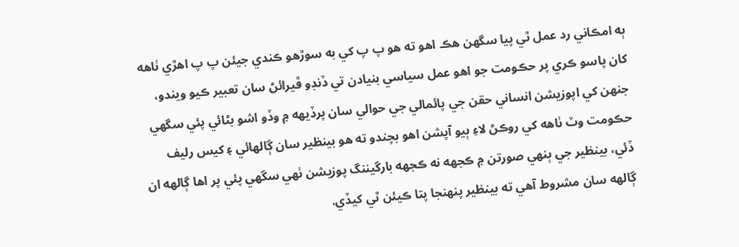ٻه امڪاني رد عمل ٿي پيا سگهن هڪ اهو ته هو پ پ کي به سوڙهو ڪندي جيئن پ پ اهڙي ٺاهه کان پاسو ڪري پر حڪومت جو اهو عمل سياسي بنيادن تي ڏنڊو ڦيرائڻ سان تعبير ڪيو ويندو، جنهن کي اپوزيشن انساني حقن جي پائمالي جي حوالي سان پرڏيهه ۾ وڏو اشو بڻائي پئي سگهي حڪومت وٽ ٺاهه کي روڪڻ لاءِ ٻيو آپشن اهو بچندو ته هو بينظير سان ڳالهائي ۽ کيس رليف ڏئي، بينظير جي ٻنهي صورتن ۾ ڪجهه نه ڪجهه بارگيننگ پوزيشن ٺهي سگهي پئي پر اها ڳالهه ان ڳالهه سان مشروط آهي ته بينظير پنهنجا پتا ڪيئن ٿي کيڏي.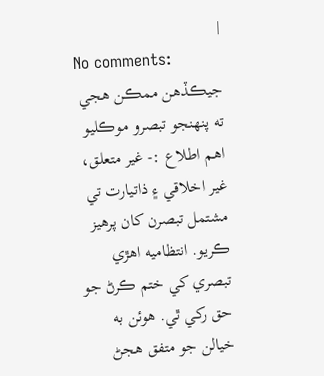|
No comments:
جيڪڏهن ممڪن هجي ته پنهنجو تبصرو موڪليو
اهم اطلاع :- غير متعلق، غير اخلاقي ۽ ذاتيارت تي مشتمل تبصرن کان پرهيز ڪريو. انتظاميه اهڙي تبصري کي ختم ڪرڻ جو حق رکي ٿي. هوئن به خيالن جو متفق هجڻ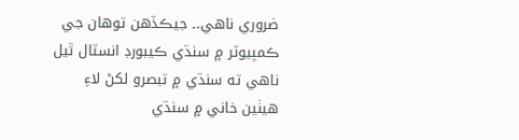ضروري ناهي.۔ جيڪڏهن توهان جي ڪمپيوٽر ۾ سنڌي ڪيبورڊ انسٽال ٿيل ناهي ته سنڌي ۾ تبصرو لکڻ لاءِ هيٺين خاني ۾ سنڌي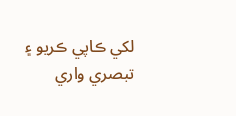لکي ڪاپي ڪريو ۽ تبصري واري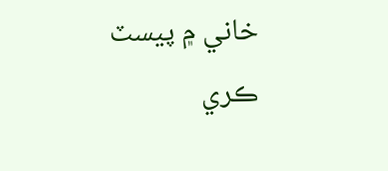خاني ۾ پيسٽ ڪري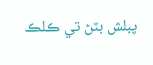پبلش بٽڻ تي ڪلڪ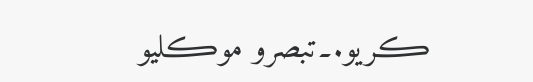ڪريو.۔تبصرو موڪليو